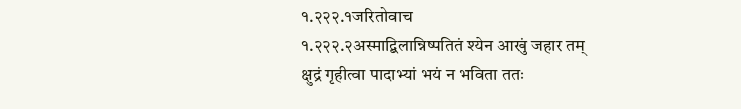१.२२२.१जरितोवाच
१.२२२.२अस्माद्बिलान्निष्पतितं श्येन आखुं जहार तम्
क्षुद्रं गृहीत्वा पादाभ्यां भयं न भविता ततः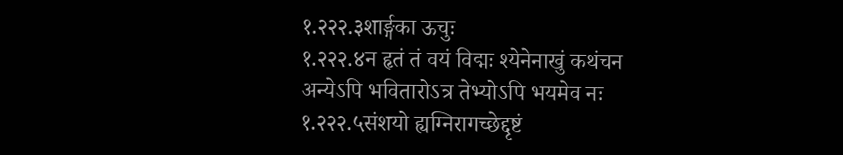१.२२२.३शार्ङ्गका ऊचुः
१.२२२.४न हृतं तं वयं विद्मः श्येनेनाखुं कथंचन
अन्येऽपि भवितारोऽत्र तेभ्योऽपि भयमेव नः
१.२२२.५संशयो ह्यग्निरागच्छेद्दृष्टं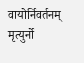वायोर्निवर्तनम्
मृत्युर्नो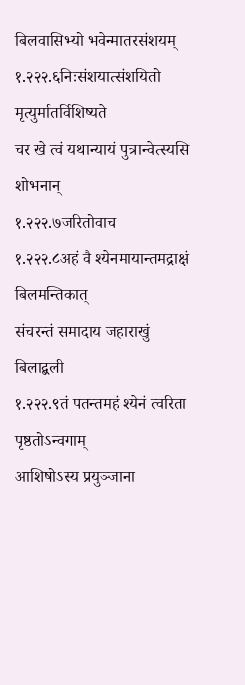बिलवासिभ्यो भवेन्मातरसंशयम्
१.२२२.६निःसंशयात्संशयितो मृत्युर्मातर्विशिष्यते
चर खे त्वं यथान्यायं पुत्रान्वेत्स्यसि शोभनान्
१.२२२.७जरितोवाच
१.२२२.८अहं वै श्येनमायान्तमद्राक्षं बिलमन्तिकात्
संचरन्तं समादाय जहाराखुं बिलाद्बली
१.२२२.९तं पतन्तमहं श्येनं त्वरिता पृष्ठतोऽन्वगाम्
आशिषोऽस्य प्रयुञ्जाना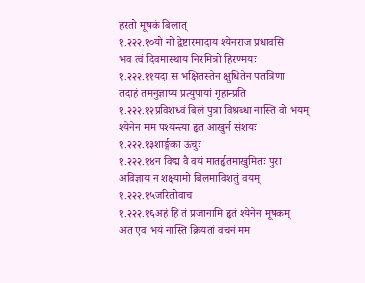हरतो मूषकं बिलात्
१.२२२.१०यो नो द्वेष्टारमादाय श्येनराज प्रधावसि
भव त्वं दिवमास्थाय निरमित्रो हिरण्मयः
१.२२२.११यदा स भक्षितस्तेन क्षुधितेन पतत्रिणा
तदाहं तमनुज्ञाप्य प्रत्युपायां गृहान्प्रति
१.२२२.१२प्रविशध्वं बिलं पुत्रा विश्रब्धा नास्ति वो भयम्
श्येनेन मम पश्यन्त्या हृत आखुर्न संशयः
१.२२२.१३शार्ङ्गका ऊचुः
१.२२२.१४न विद्म वै वयं मातर्हृतमाखुमितः पुरा
अविज्ञाय न शक्ष्यामो बिलमाविशतुं वयम्
१.२२२.१५जरितोवाच
१.२२२.१६अहं हि तं प्रजानामि हृतं श्येनेन मूषकम्
अत एव भयं नास्ति क्रियतां वचनं मम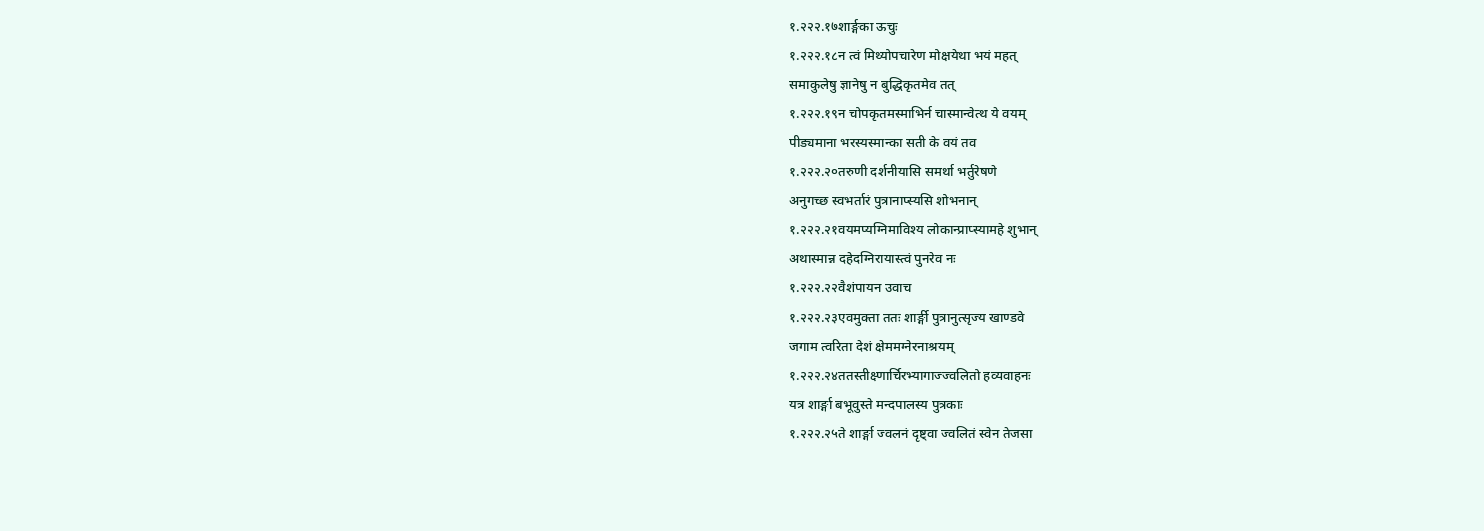१.२२२.१७शार्ङ्गका ऊचुः
१.२२२.१८न त्वं मिथ्योपचारेण मोक्षयेथा भयं महत्
समाकुलेषु ज्ञानेषु न बुद्धिकृतमेव तत्
१.२२२.१९न चोपकृतमस्माभिर्न चास्मान्वेत्थ ये वयम्
पीड्यमाना भरस्यस्मान्का सती के वयं तव
१.२२२.२०तरुणी दर्शनीयासि समर्था भर्तुरेषणे
अनुगच्छ स्वभर्तारं पुत्रानाप्स्यसि शोभनान्
१.२२२.२१वयमप्यग्निमाविश्य लोकान्प्राप्स्यामहे शुभान्
अथास्मान्न दहेदग्निरायास्त्वं पुनरेव नः
१.२२२.२२वैशंपायन उवाच
१.२२२.२३एवमुक्ता ततः शार्ङ्गी पुत्रानुत्सृज्य खाण्डवे
जगाम त्वरिता देशं क्षेममग्नेरनाश्रयम्
१.२२२.२४ततस्तीक्ष्णार्चिरभ्यागाज्ज्वलितो हव्यवाहनः
यत्र शार्ङ्गा बभूवुस्ते मन्दपालस्य पुत्रकाः
१.२२२.२५ते शार्ङ्गा ज्वलनं दृष्ट्वा ज्वलितं स्वेन तेजसा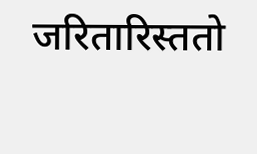जरितारिस्ततो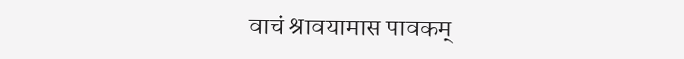वाचं श्रावयामास पावकम्